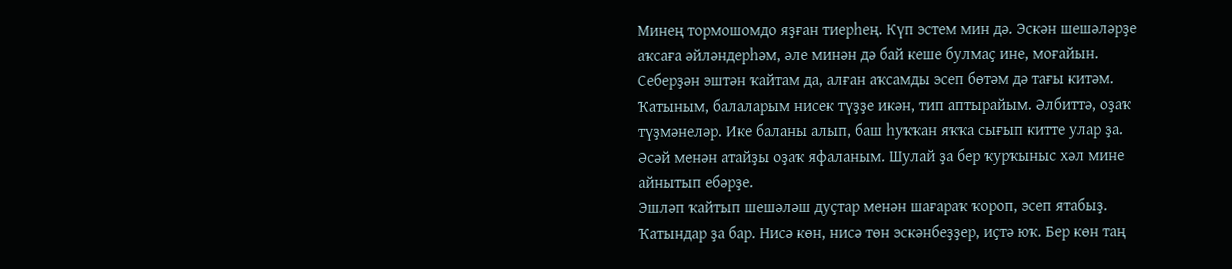Минең тормошомдо яҙған тиерһең. Күп эстем мин дә. Эскән шешәләрҙе аҡсаға әйләндерһәм, әле минән дә бай кеше булмаҫ ине, моғайын. Себерҙән эштән ҡайтам да, алған аҡсамды эсеп бөтәм дә тағы китәм. Ҡатыным, балаларым нисек түҙҙе икән, тип аптырайым. Әлбиттә, оҙаҡ түҙмәнеләр. Ике баланы алып, баш һуҡҡан яҡҡа сығып китте улар ҙа. Әсәй менән атайҙы оҙаҡ яфаланым. Шулай ҙа бер ҡурҡыныс хәл мине айнытып ебәрҙе.
Эшләп ҡайтып шешәләш дуҫтар менән шағараҡ ҡороп, эсеп ятабыҙ. Ҡатындар ҙа бар. Нисә көн, нисә төн эскәнбеҙҙер, иҫтә юҡ. Бер көн таң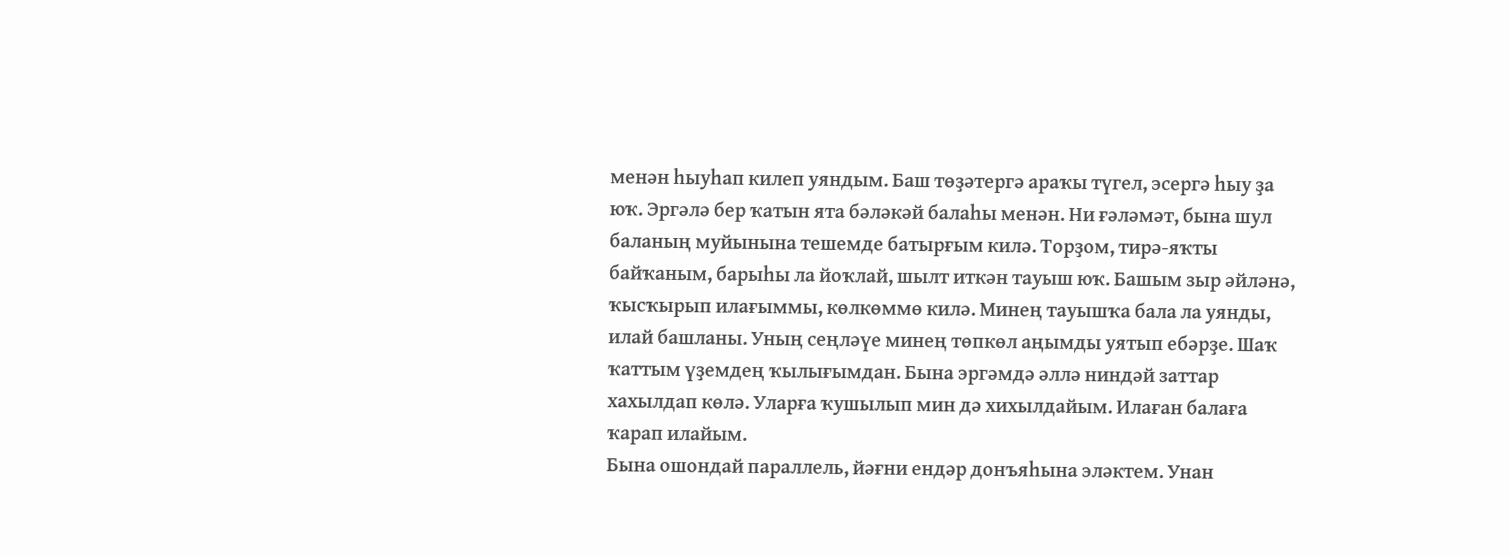менән һыуһап килеп уяндым. Баш төҙәтергә араҡы түгел, эсергә һыу ҙа юҡ. Эргәлә бер ҡатын ята бәләкәй балаһы менән. Ни ғәләмәт, бына шул баланың муйынына тешемде батырғым килә. Торҙом, тирә-яҡты байҡаным, барыһы ла йоҡлай, шылт иткән тауыш юҡ. Башым зыр әйләнә, ҡысҡырып илағыммы, көлкөммө килә. Минең тауышҡа бала ла уянды, илай башланы. Уның сеңләүе минең төпкөл аңымды уятып ебәрҙе. Шаҡ ҡаттым үҙемдең ҡылығымдан. Бына эргәмдә әллә ниндәй заттар хахылдап көлә. Уларға ҡушылып мин дә хихылдайым. Илаған балаға ҡарап илайым.
Бына ошондай параллель, йәғни ендәр донъяһына эләктем. Унан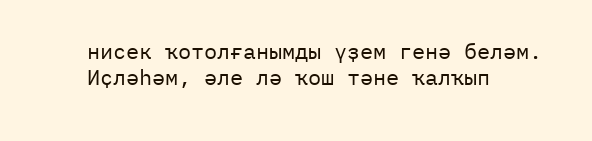нисек ҡотолғанымды үҙем генә беләм. Иҫләһәм, әле лә ҡош тәне ҡалҡып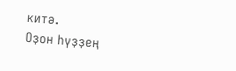китә.
Оҙон һүҙҙең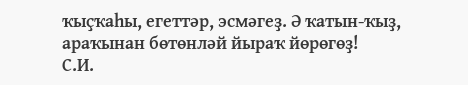ҡыҫҡаһы, егеттәр, эсмәгеҙ. Ә ҡатын-ҡыҙ, араҡынан бөтөнләй йыраҡ йөрөгөҙ!
С.И.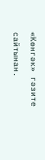«Көнгәк» гәзите сайтынан.